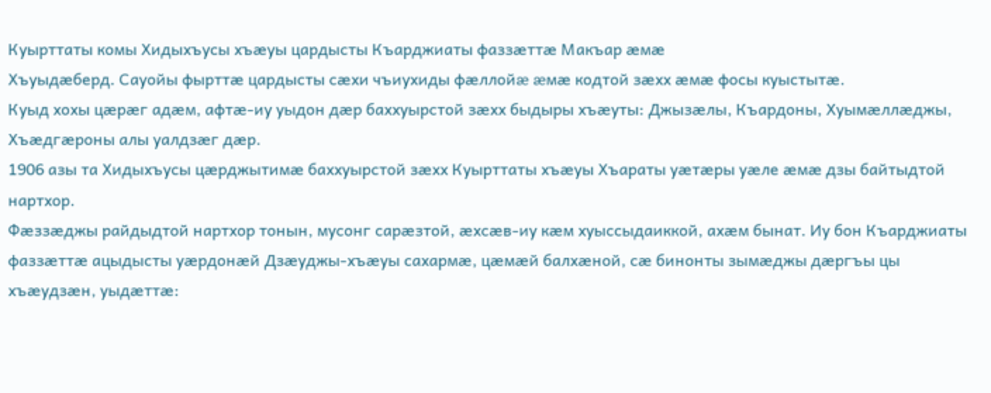Куырттаты комы Хидыхъусы хъæуы цардысты Къарджиаты фаззæттæ Макъар æмæ
Хъуыдæберд. Сауойы фырттæ цардысты сæхи чъиухиды фæллойæ æмæ кодтой зæхх æмæ фосы куыстытæ.
Куыд хохы цæрæг адæм, афтæ-иу уыдон дæр баххуырстой зæхх быдыры хъæуты: Джызæлы, Къардоны, Хуымæллæджы, Хъæдгæроны алы уалдзæг дæр.
1906 азы та Хидыхъусы цæрджытимæ баххуырстой зæхх Куырттаты хъæуы Хъараты уæтæры уæле æмæ дзы байтыдтой нартхор.
Фæззæджы райдыдтой нартхор тонын, мусонг сарæзтой, æхсæв-иу кæм хуыссыдаиккой, ахæм бынат. Иу бон Къарджиаты фаззæттæ ацыдысты уæрдонæй Дзæуджы-хъæуы сахармæ, цæмæй балхæной, сæ бинонты зымæджы дæргъы цы хъæудзæн, уыдæттæ: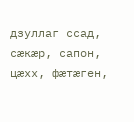дзуллаг ссад, сæкæр, сапон, цæхх, фæтæген,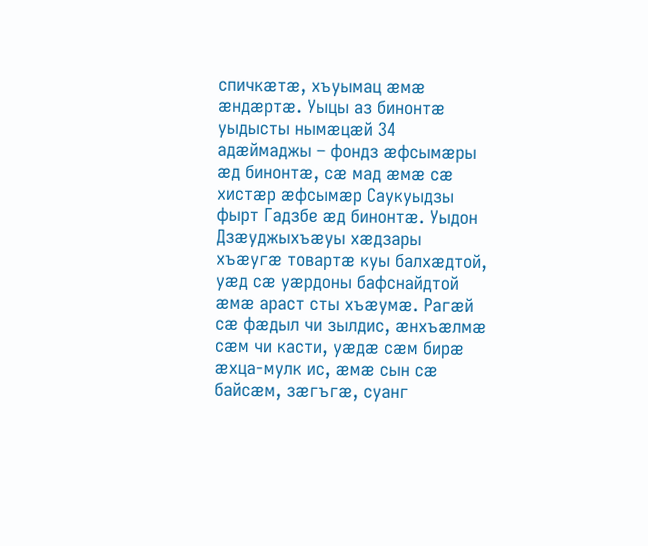спичкæтæ, хъуымац æмæ æндæртæ. Уыцы аз бинонтæ уыдысты нымæцæй 34 адæймаджы – фондз æфсымæры æд бинонтæ, сæ мад æмæ сæ хистæр æфсымæр Саукуыдзы фырт Гадзбе æд бинонтæ. Уыдон Дзæуджыхъæуы хæдзары хъæугæ товартæ куы балхæдтой, уæд сæ уæрдоны бафснайдтой æмæ араст сты хъæумæ. Рагæй сæ фæдыл чи зылдис, æнхъæлмæ сæм чи касти, уæдæ сæм бирæ æхца-мулк ис, æмæ сын сæ байсæм, зæгъгæ, суанг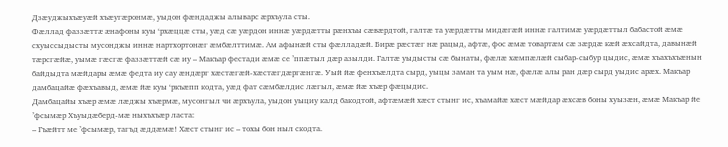Дзæуджыхъæуæй хъæугæронмæ, уыдон фæндаджы алыварс æрхъула сты.
Фæллад фаззæттæ æнафоны куы ‘рхæццæ сты, уæд сæ уæрдон иннæ уæрдæтты рæнхъы сæвæрдтой, галтæ та уæрдæтты мидæгæй иннæ галтимæ уæрдæттыл бабастой æмæ схуыссыдысты мусонджы иннæ нартхортонæг æмбæлттимæ. Ам афынæй сты фæлладæй. Бирæ рæстæг нæ рацыд, афтæ, фос æмæ товартæм сæ зæрдæ кæй æхсайдта, давынæй тæрсгæйæ, уымæ гæсгæ фаззæттæй сæ иу – Макъар фестади æмæ се ’ппæтыл дæр азылди. Галтæ уыдысты сæ бынаты, фæлæ хæмпæлæй сыбар-сыбур цыдис, æмæ хъахъхъæнын байдыдта мæйдары æмæ федта иу сау æндæрг хæстæгæй-хæстæгдæргæнгæ. Уый йæ фенхъæлдта сырд, уыцы заман та уым нæ, фæлæ алы ран дæр сырд уыдис арæх. Макъар дамбацайæ фæхъавыд, æмæ йæ куы ‘ркъæпп кодта, уæд фат сæмбæлдис лæгыл, æмæ йæ хъæр фæцыдис.
Дамбацайы хъæр æмæ лæджы хъæрмæ, мусонгыл чи æрхъула, уыдон уыциу калд бакодтой, афтæмæй хæст стынг ис, хъамайæ хæст мæйдар æхсæв боны хуызæн, æмæ Макъар йе ’фсымæр Хъуыдæберд-мæ ныхъхъæр ласта:
– Гъæйтт ме ’фсымæр, тагъд æддæмæ! Хæст стынг ис – тохы бон ныл скодта.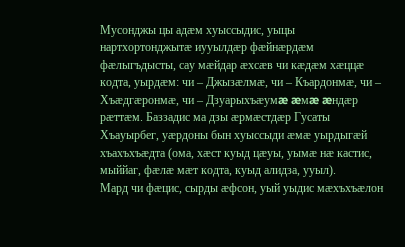Мусонджы цы адæм хуыссыдис, уыцы нартхортонджытæ иууылдæр фæйнæрдæм фæлыгъдысты, сау мæйдар æхсæв чи кæдæм хæццæ кодта, уырдæм: чи – Джызæлмæ, чи – Къардонмæ, чи – Хъæдгæронмæ, чи – Дзуарыхъæумæ æмæ æндæр рæттæм. Баззадис ма дзы æрмæстдæр Гусаты Хъауырбег, уæрдоны бын хуыссыди æмæ уырдыгæй хъахъхъæдта (ома, хæст куыд цæуы, уымæ нæ кастис, мыййаг, фæлæ мæт кодта, куыд алидза, ууыл).
Мард чи фæцис, сырды æфсон, уый уыдис мæхъхъæлон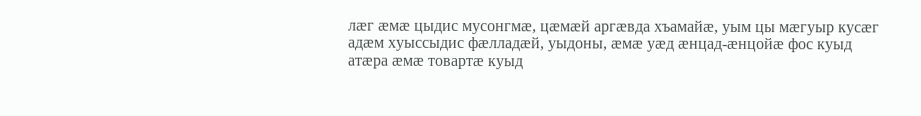лæг æмæ цыдис мусонгмæ, цæмæй аргæвда хъамайæ, уым цы мæгуыр кусæг адæм хуыссыдис фæлладæй, уыдоны, æмæ уæд æнцад-æнцойæ фос куыд атæра æмæ товартæ куыд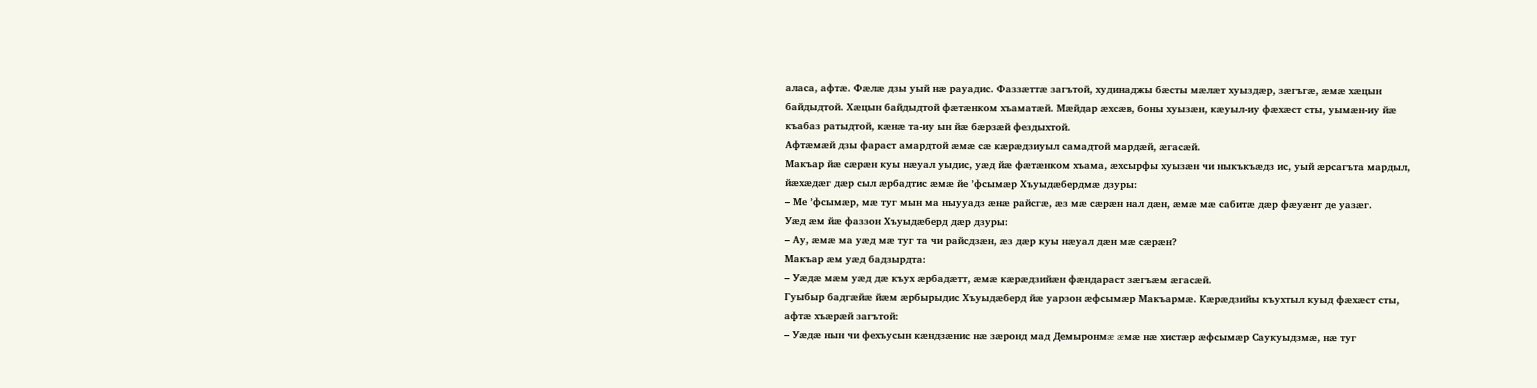аласа, афтæ. Фæлæ дзы уый нæ рауадис. Фаззæттæ загътой, худинаджы бæсты мæлæт хуыздæр, зæгъгæ, æмæ хæцын байдыдтой. Хæцын байдыдтой фæтæнком хъаматæй. Мæйдар æхсæв, боны хуызæн, кæуыл-иу фæхæст сты, уымæн-иу йæ къабаз ратыдтой, кæнæ та-иу ын йæ бæрзæй фездыхтой.
Афтæмæй дзы фараст амардтой æмæ сæ кæрæдзиуыл самадтой мардæй, æгасæй.
Макъар йæ сæрæн куы нæуал уыдис, уæд йæ фæтæнком хъама, æхсырфы хуызæн чи ныкъкъæдз ис, уый æрсагъта мардыл, йæхæдæг дæр сыл æрбадтис æмæ йе ’фсымæр Хъуыдæбердмæ дзуры:
– Ме ’фсымæр, мæ туг мын ма ныууадз æнæ райсгæ, æз мæ сæрæн нал дæн, æмæ мæ сабитæ дæр фæуæнт де уазæг.
Уæд æм йæ фаззон Хъуыдæберд дæр дзуры:
– Ау, æмæ ма уæд мæ туг та чи райсдзæн, æз дæр куы нæуал дæн мæ сæрæн?
Макъар æм уæд бадзырдта:
– Уæдæ мæм уæд дæ къух æрбадæтт, æмæ кæрæдзийæн фæндараст зæгъæм æгасæй.
Гуыбыр бадгæйæ йæм æрбырыдис Хъуыдæберд йæ уарзон æфсымæр Макъармæ. Кæрæдзийы къухтыл куыд фæхæст сты, афтæ хъæрæй загътой:
– Уæдæ нын чи фехъусын кæндзæнис нæ зæронд мад Демыронмæ æмæ нæ хистæр æфсымæр Саукуыдзмæ, нæ туг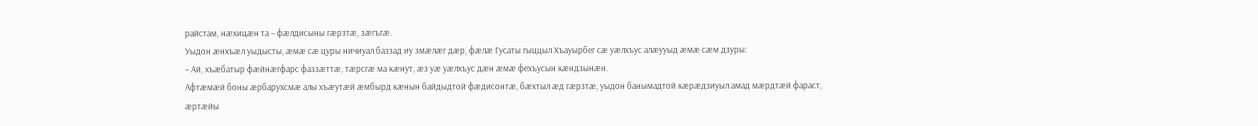райстам, нæхицæн та – фæлдисыны гæрзтæ, зæгъгæ.
Уыдон æнхъæл уыдысты, æмæ сæ цуры ничиуал баззад иу змæлæг дæр, фæлæ Гусаты гыццыл Хъауырбег сæ уæлхъус алæууыд æмæ сæм дзуры:
– Ай, хъæбатыр фæйнæгфарс фаззæттæ, тæрсгæ ма кæнут, æз уæ уæлхъус дæн æмæ фехъусын кæндзынæн.
Афтæмæй боны æрбарухсмæ алы хъæутæй æмбырд кæнын байдыдтой фæдисонтæ, бæхтыл æд гæрзтæ, уыдон банымадтой кæрæдзиуыл амад мæрдтæй фараст, æртæйы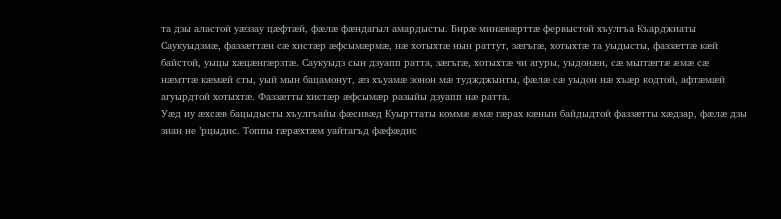та дзы аластой уæззау цæфтæй, фæлæ фæндагыл амардысты. Бирæ минæвæрттæ фервыстой хъулгъа Къарджиаты Саукуыдзмæ, фаззæттæн сæ хистæр æфсымæрмæ, нæ хотыхтæ нын раттут, зæгъгæ, хотыхтæ та уыдысты, фаззæттæ кæй байстой, уыцы хæцæнгæрзтæ. Саукуыдз сын дзуапп ратта, зæгъгæ, хотыхтæ чи агуры, уыдонæн, сæ мыггæгтæ æмæ сæ нæмттæ кæмæй сты, уый мын бацамонут, æз хъуамæ зонон мæ туджджынты, фæлæ сæ уыдон нæ хъæр кодтой, афтæмæй агуырдтой хотыхтæ. Фаззæтты хистæр æфсымæр разыйы дзуапп нæ ратта.
Уæд иу æхсæв бацыдысты хъулгъайы фæсивæд Куырттаты коммæ æмæ гæрах кæнын байдыдтой фаззæтты хæдзар, фæлæ дзы зиан не ’рцыдис. Топпы гæрæхтæм уайтагъд фæфæдис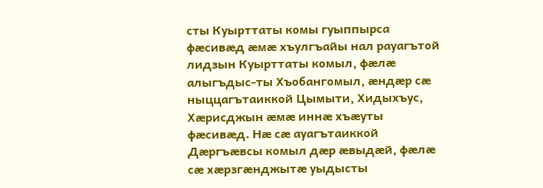сты Куырттаты комы гуыппырса фæсивæд æмæ хъулгъайы нал рауагътой лидзын Куырттаты комыл, фæлæ алыгъдыс-ты Хъобангомыл, æндæр сæ ныццагътаиккой Цымыти, Хидыхъус, Хæрисджын æмæ иннæ хъæуты фæсивæд. Нæ сæ ауагътаиккой Дæргъæвсы комыл дæр æвыдæй, фæлæ сæ хæрзгæнджытæ уыдысты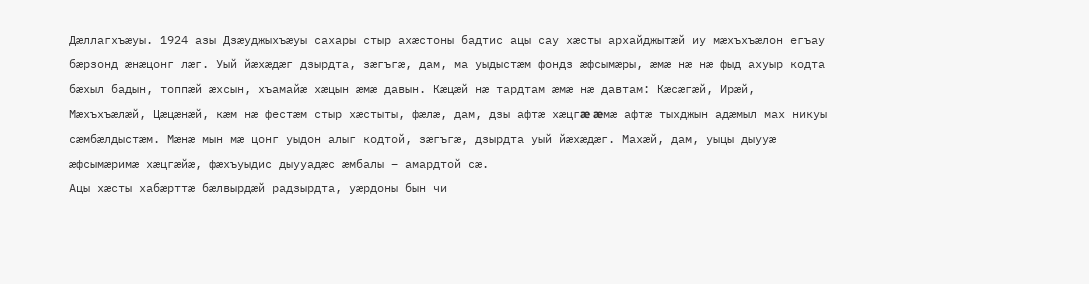Дæллагхъæуы. 1924 азы Дзæуджыхъæуы сахары стыр ахæстоны бадтис ацы сау хæсты архайджытæй иу мæхъхъæлон егъау бæрзонд æнæцонг лæг. Уый йæхæдæг дзырдта, зæгъгæ, дам, ма уыдыстæм фондз æфсымæры, æмæ нæ нæ фыд ахуыр кодта бæхыл бадын, топпæй æхсын, хъамайæ хæцын æмæ давын. Кæцæй нæ тардтам æмæ нæ давтам: Кæсæгæй, Ирæй, Мæхъхъæлæй, Цæцæнæй, кæм нæ фестæм стыр хæстыты, фæлæ, дам, дзы афтæ хæцгæ æмæ афтæ тыхджын адæмыл мах никуы сæмбæлдыстæм. Мæнæ мын мæ цонг уыдон алыг кодтой, зæгъгæ, дзырдта уый йæхæдæг. Махæй, дам, уыцы дыууæ æфсымæримæ хæцгæйæ, фæхъуыдис дыууадæс æмбалы – амардтой сæ.
Ацы хæсты хабæрттæ бæлвырдæй радзырдта, уæрдоны бын чи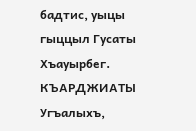бадтис, уыцы гыццыл Гусаты Хъауырбег.
КЪАРДЖИАТЫ Угъалыхъ,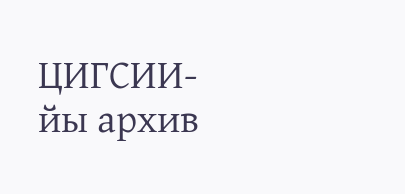ЦИГСИИ-йы архив